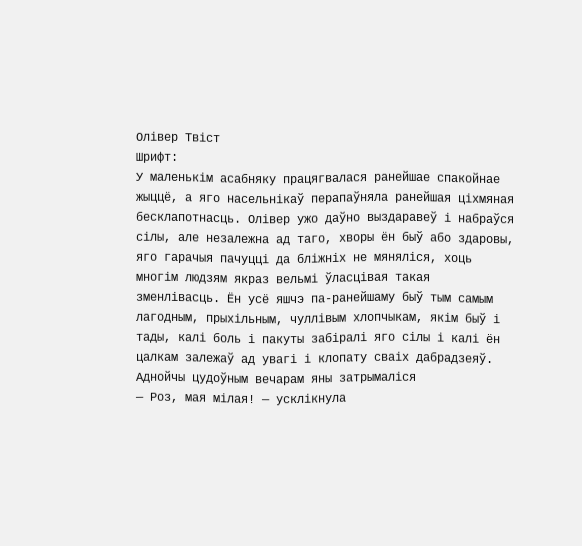Олівер Твіст
Шрифт:
У маленькім асабняку працягвалася ранейшае спакойнае жыццё, а яго насельнікаў перапаўняла ранейшая ціхмяная бесклапотнасць. Олівер ужо даўно выздаравеў і набраўся сілы, але незалежна ад таго, хворы ён быў або здаровы, яго гарачыя пачуцці да бліжніх не мяняліся, хоць многім людзям якраз вельмі ўласцівая такая зменлівасць. Ён усё яшчэ па-ранейшаму быў тым самым лагодным, прыхільным, чуллівым хлопчыкам, якім быў і тады, калі боль і пакуты забіралі яго сілы і калі ён цалкам залежаў ад увагі і клопату сваіх дабрадзеяў.
Аднойчы цудоўным вечарам яны затрымаліся
— Роз, мая мілая! — усклікнула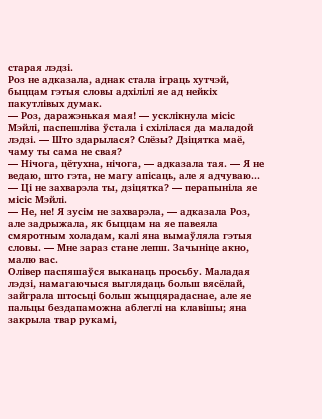старая лэдзі.
Роз не адказала, аднак стала іграць хутчэй, быццам гэтыя словы адхілілі яе ад нейкіх пакутлівых думак.
— Роз, даражэнькая мая! — усклікнула місіс Мэйлі, паспешліва ўстала і схілілася да маладой лэдзі. — Што здарылася? Слёзы? Дзіцятка маё, чаму ты сама не свая?
— Нічога, цётухна, нічога, — адказала тая. — Я не ведаю, што гэта, не магу апісаць, але я адчуваю...
— Ці не захварэла ты, дзіцятка? — перапыніла яе місіс Мэйлі.
— Не, не! Я зусім не захварэла, — адказала Роз, але задрыжала, як быццам на яе павеяла смяротным холадам, калі яна вымаўляла гэтыя словы. — Мне зараз стане лепш. Зачыніце акно, малю вас.
Олівер паспяшаўся выканаць просьбу. Маладая лэдзі, намагаючыся выглядаць больш вясёлай, зайграла штосьці больш жыццярадаснае, але яе пальцы бездапаможна аблеглі на клавішы; яна закрыла твар рукамі,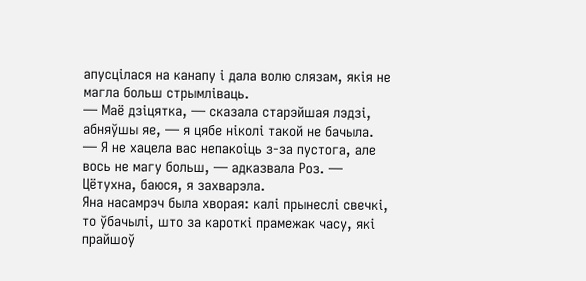апусцілася на канапу і дала волю слязам, якія не магла больш стрымліваць.
— Маё дзіцятка, — сказала старэйшая лэдзі, абняўшы яе, — я цябе ніколі такой не бачыла.
— Я не хацела вас непакоіць з-за пустога, але вось не магу больш, — адказвала Роз. — Цётухна, баюся, я захварэла.
Яна насамрэч была хворая: калі прынеслі свечкі, то ўбачылі, што за кароткі прамежак часу, які прайшоў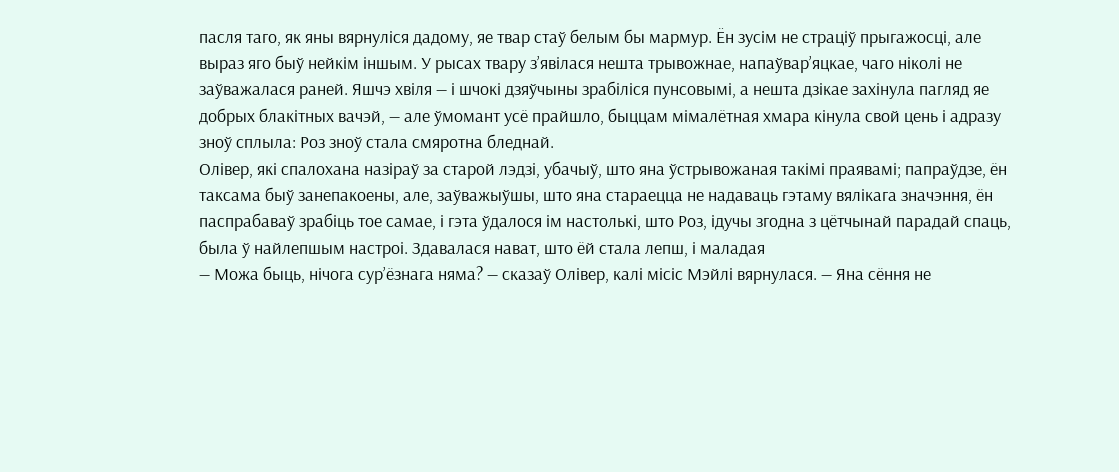пасля таго, як яны вярнуліся дадому, яе твар стаў белым бы мармур. Ён зусім не страціў прыгажосці, але выраз яго быў нейкім іншым. У рысах твару з’явілася нешта трывожнае, напаўвар’яцкае, чаго ніколі не заўважалася раней. Яшчэ хвіля — і шчокі дзяўчыны зрабіліся пунсовымі, а нешта дзікае захінула пагляд яе добрых блакітных вачэй, — але ўмомант усё прайшло, быццам мімалётная хмара кінула свой цень і адразу зноў сплыла: Роз зноў стала смяротна бледнай.
Олівер, які спалохана назіраў за старой лэдзі, убачыў, што яна ўстрывожаная такімі праявамі; папраўдзе, ён таксама быў занепакоены, але, заўважыўшы, што яна стараецца не надаваць гэтаму вялікага значэння, ён паспрабаваў зрабіць тое самае, і гэта ўдалося ім настолькі, што Роз, ідучы згодна з цётчынай парадай спаць, была ў найлепшым настроі. Здавалася нават, што ёй стала лепш, і маладая
— Можа быць, нічога сур’ёзнага няма? — сказаў Олівер, калі місіс Мэйлі вярнулася. — Яна сёння не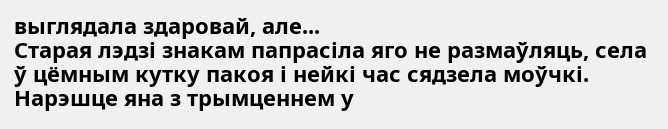выглядала здаровай, але...
Старая лэдзі знакам папрасіла яго не размаўляць, села ў цёмным кутку пакоя і нейкі час сядзела моўчкі. Нарэшце яна з трымценнем у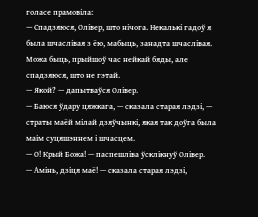голасе прамовіла:
— Спадзяюся, Олівер, што нічога. Некалькі гадоў я была шчаслівая з ёю, мабыць, занадта шчаслівая. Можа быць, прыйшоў час нейкай бяды, але спадзяюся, што не гэтай.
— Якой? — дапытваўся Олівер.
— Баюся ўдару цяжкага, — сказала старая лэдзі, — страты маёй мілай дзяўчынкі, якая так доўга была маім суцяшэннем і шчасцем.
— О! Крый Божа! — паспешліва ўсклікнуў Олівер.
— Амінь, дзіця маё! — сказала старая лэдзі,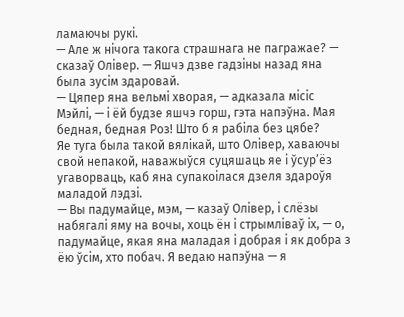ламаючы рукі.
— Але ж нічога такога страшнага не пагражае? — сказаў Олівер. — Яшчэ дзве гадзіны назад яна была зусім здаровай.
— Цяпер яна вельмі хворая, — адказала місіс Мэйлі, — і ёй будзе яшчэ горш, гэта напэўна. Мая бедная, бедная Роз! Што б я рабіла без цябе?
Яе туга была такой вялікай, што Олівер, хаваючы свой непакой, наважыўся суцяшаць яе і ўсур’ёз угаворваць, каб яна супакоілася дзеля здароўя маладой лэдзі.
— Вы падумайце, мэм, — казаў Олівер, і слёзы набягалі яму на вочы, хоць ён і стрымліваў іх, — о, падумайце, якая яна маладая і добрая і як добра з ёю ўсім, хто побач. Я ведаю напэўна — я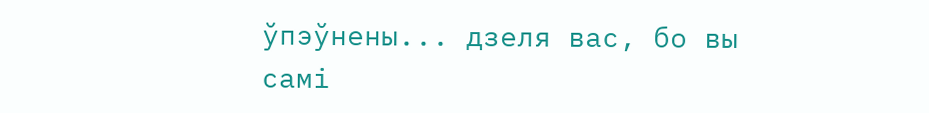ўпэўнены... дзеля вас, бо вы самі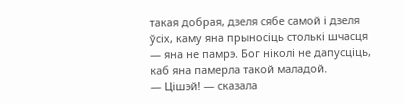такая добрая, дзеля сябе самой і дзеля ўсіх, каму яна прыносіць столькі шчасця — яна не памрэ. Бог ніколі не дапусціць, каб яна памерла такой маладой.
— Цішэй! — сказала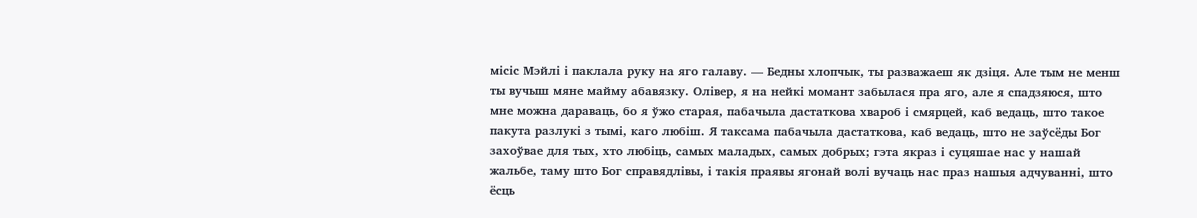місіс Мэйлі і паклала руку на яго галаву. — Бедны хлопчык, ты разважаеш як дзіця. Але тым не менш ты вучыш мяне майму абавязку. Олівер, я на нейкі момант забылася пра яго, але я спадзяюся, што мне можна дараваць, бо я ўжо старая, пабачыла дастаткова хвароб і смярцей, каб ведаць, што такое пакута разлукі з тымі, каго любіш. Я таксама пабачыла дастаткова, каб ведаць, што не заўсёды Бог захоўвае для тых, хто любіць, самых маладых, самых добрых; гэта якраз і суцяшае нас у нашай жальбе, таму што Бог справядлівы, і такія праявы ягонай волі вучаць нас праз нашыя адчуванні, што ёсць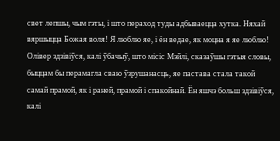свет лепшы, чым гэты, і што пераход туды адбываецца хутка. Няхай вяршыцца Божая воля! Я люблю яе, і ён ведае, як моцна я яе люблю!
Олівер здзівіўся, калі ўбачыў, што місіс Мэйлі, сказаўшы гэтыя словы, быццам бы перамагла сваю ўзрушанасць, яе пастава стала такой самай прамой, як і раней, прамой і спакойнай. Ён яшчэ больш здзівіўся, калі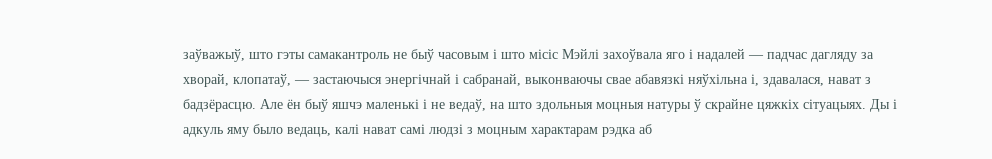заўважыў, што гэты самакантроль не быў часовым і што місіс Мэйлі захоўвала яго і надалей — падчас дагляду за хворай, клопатаў, — застаючыся энергічнай і сабранай, выконваючы свае абавязкі няўхільна і, здавалася, нават з бадзёрасцю. Але ён быў яшчэ маленькі і не ведаў, на што здольныя моцныя натуры ў скрайне цяжкіх сітуацыях. Ды і адкуль яму было ведаць, калі нават самі людзі з моцным характарам рэдка аб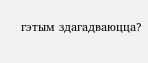гэтым здагадваюцца?